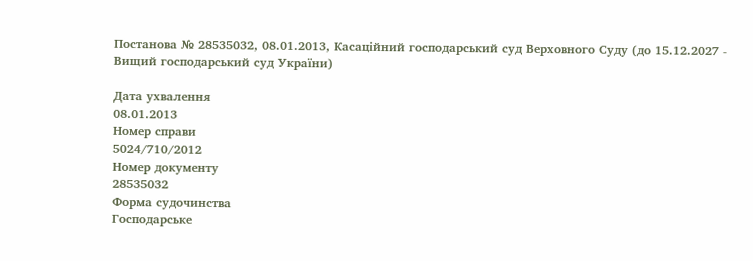Постанова № 28535032, 08.01.2013, Касаційний господарський суд Верховного Суду (до 15.12.2027 - Вищий господарський суд України)

Дата ухвалення
08.01.2013
Номер справи
5024/710/2012
Номер документу
28535032
Форма судочинства
Господарське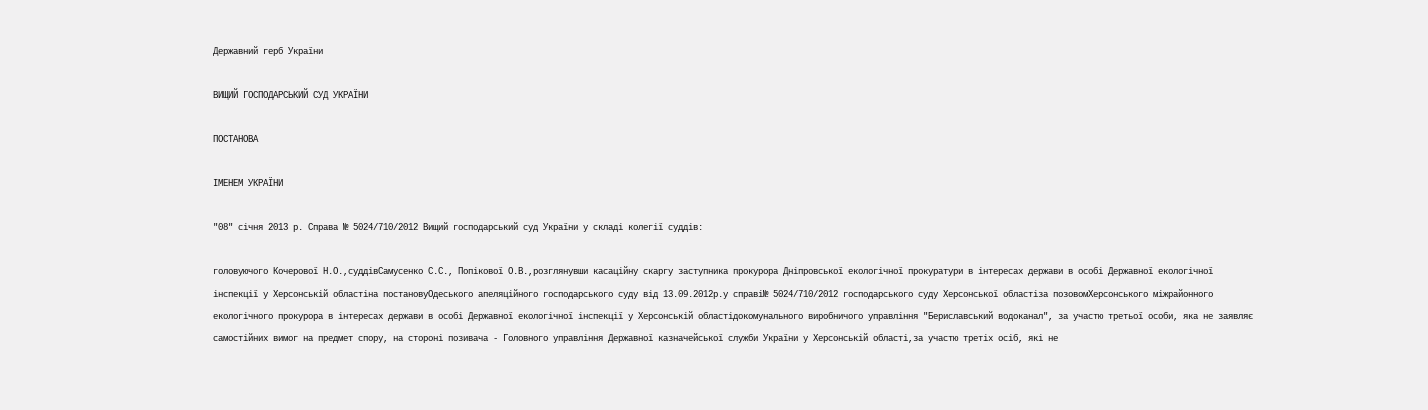Державний герб України

ВИЩИЙ ГОСПОДАРСЬКИЙ СУД УКРАЇНИ

ПОСТАНОВА

ІМЕНЕМ УКРАЇНИ

"08" січня 2013 р. Справа № 5024/710/2012 Вищий господарський суд України у складі колегії суддів:

головуючого Кочерової Н.О.,суддівСамусенко С.С., Попікової О.В.,розглянувши касаційну скаргу заступника прокурора Дніпровської екологічної прокуратури в інтересах держави в особі Державної екологічної інспекції у Херсонській областіна постановуОдеського апеляційного господарського суду від 13.09.2012р.у справі№ 5024/710/2012 господарського суду Херсонської областіза позовомХерсонського міжрайонного екологічного прокурора в інтересах держави в особі Державної екологічної інспекції у Херсонській областідокомунального виробничого управління "Бериславський водоканал", за участю третьої особи, яка не заявляє самостійних вимог на предмет спору, на стороні позивача - Головного управління Державної казначейської служби України у Херсонській області,за участю третіх осіб, які не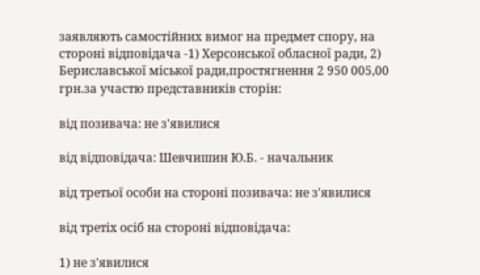заявляють самостійних вимог на предмет спору, на стороні відповідача -1) Херсонської обласної ради, 2) Бериславської міської ради,простягнення 2 950 005,00 грн.за участю представників сторін:

від позивача: не з'явилися

від відповідача: Шевчишин Ю.Б. - начальник

від третьої особи на стороні позивача: не з'явилися

від третіх осіб на стороні відповідача:

1) не з'явилися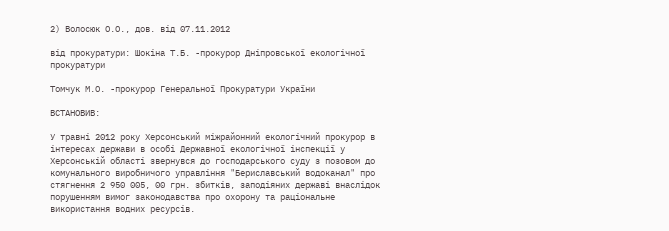2) Волосюк О.О., дов. від 07.11.2012

від прокуратури: Шокіна Т.Б. -прокурор Дніпровської екологічної прокуратури

Томчук М.О. -прокурор Генеральної Прокуратури України

ВСТАНОВИВ:

У травні 2012 року Херсонський міжрайонний екологічний прокурор в інтересах держави в особі Державної екологічної інспекції у Херсонській області звернувся до господарського суду з позовом до комунального виробничого управління "Бериславський водоканал" про стягнення 2 950 005, 00 грн. збитків, заподіяних державі внаслідок порушенням вимог законодавства про охорону та раціональне використання водних ресурсів.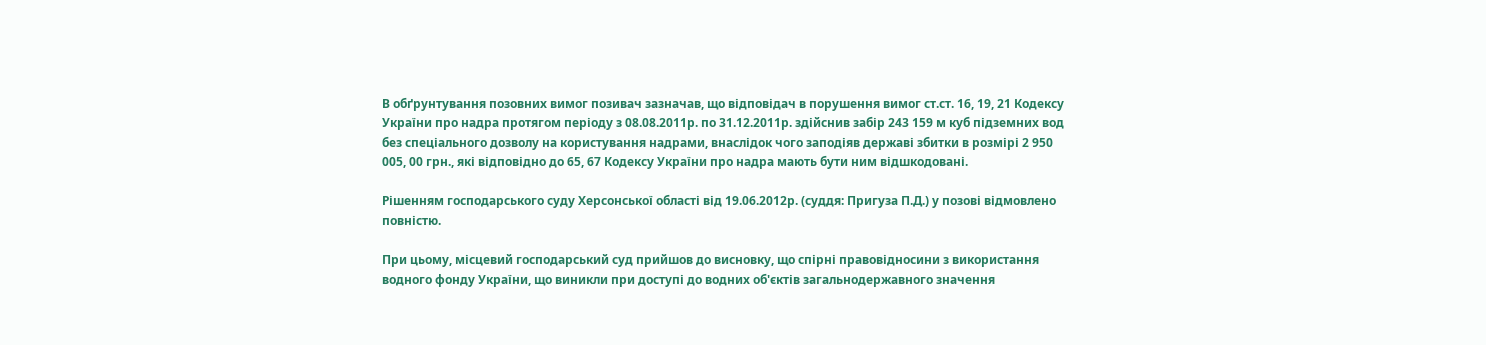В обґрунтування позовних вимог позивач зазначав, що відповідач в порушення вимог ст.ст. 16, 19, 21 Кодексу України про надра протягом періоду з 08.08.2011р. по 31.12.2011р. здійснив забір 243 159 м куб підземних вод без спеціального дозволу на користування надрами, внаслідок чого заподіяв державі збитки в розмірі 2 950 005, 00 грн., які відповідно до 65, 67 Кодексу України про надра мають бути ним відшкодовані.

Рішенням господарського суду Херсонської області від 19.06.2012р. (суддя: Пригуза П.Д.) у позові відмовлено повністю.

При цьому, місцевий господарський суд прийшов до висновку, що спірні правовідносини з використання водного фонду України, що виникли при доступі до водних об'єктів загальнодержавного значення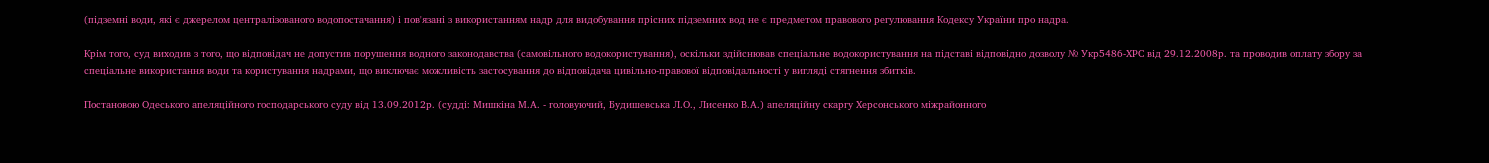(підземні води, які є джерелом централізованого водопостачання) і пов'язані з використанням надр для видобування прісних підземних вод не є предметом правового регулювання Кодексу України про надра.

Крім того, суд виходив з того, що відповідач не допустив порушення водного законодавства (самовільного водокористування), оскільки здійснював спеціальне водокористування на підставі відповідно дозволу № Укр5486-ХРС від 29.12.2008р. та проводив оплату збору за спеціальне використання води та користування надрами, що виключає можливість застосування до відповідача цивільно-правової відповідальності у вигляді стягнення збитків.

Постановою Одеського апеляційного господарського суду від 13.09.2012р. (судді: Мишкіна М.А. - головуючий, Будишевська Л.О., Лисенко В.А.) апеляційну скаргу Херсонського міжрайонного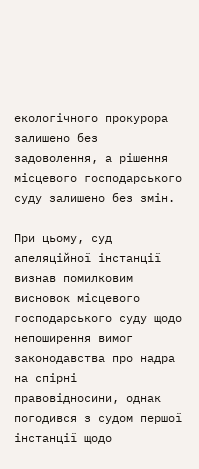екологічного прокурора залишено без задоволення, а рішення місцевого господарського суду залишено без змін.

При цьому, суд апеляційної інстанції визнав помилковим висновок місцевого господарського суду щодо непоширення вимог законодавства про надра на спірні правовідносини, однак погодився з судом першої інстанції щодо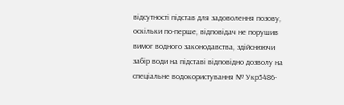відсутності підстав для задоволення позову, оскільки по-перше, відповідач не порушив вимог водного законодавства, здійснюючи забір води на підставі відповідно дозволу на спеціальне водокористування № Укр5486-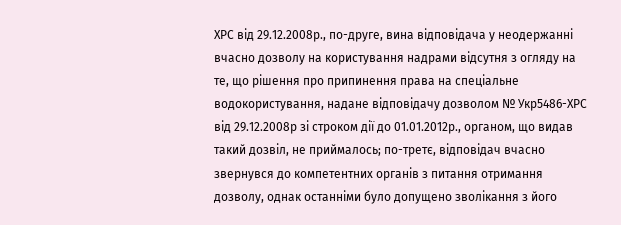ХРС від 29.12.2008р., по-друге, вина відповідача у неодержанні вчасно дозволу на користування надрами відсутня з огляду на те, що рішення про припинення права на спеціальне водокористування, надане відповідачу дозволом № Укр5486-ХРС від 29.12.2008р зі строком дії до 01.01.2012р., органом, що видав такий дозвіл, не приймалось; по-третє, відповідач вчасно звернувся до компетентних органів з питання отримання дозволу, однак останніми було допущено зволікання з його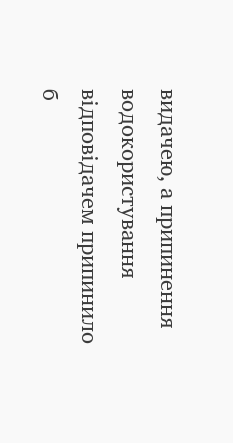видачею, а припинення водокористування відповідачем припинило б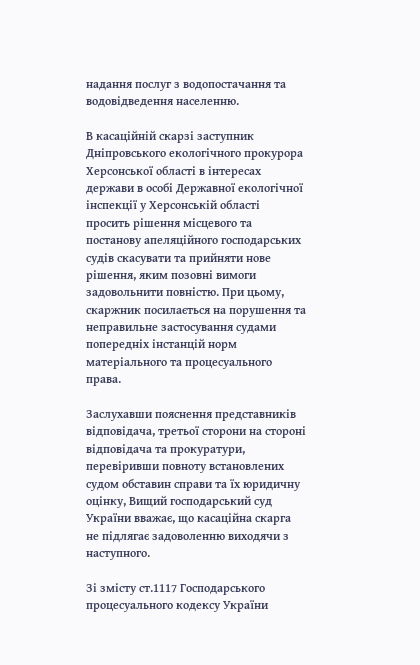надання послуг з водопостачання та водовідведення населенню.

В касаційній скарзі заступник Дніпровського екологічного прокурора Херсонської області в інтересах держави в особі Державної екологічної інспекції у Херсонській області просить рішення місцевого та постанову апеляційного господарських судів скасувати та прийняти нове рішення, яким позовні вимоги задовольнити повністю. При цьому, скаржник посилається на порушення та неправильне застосування судами попередніх інстанцій норм матеріального та процесуального права.

Заслухавши пояснення представників відповідача, третьої сторони на стороні відповідача та прокуратури, перевіривши повноту встановлених судом обставин справи та їх юридичну оцінку, Вищий господарський суд України вважає, що касаційна скарга не підлягає задоволенню виходячи з наступного.

Зі змісту ст.1117 Господарського процесуального кодексу України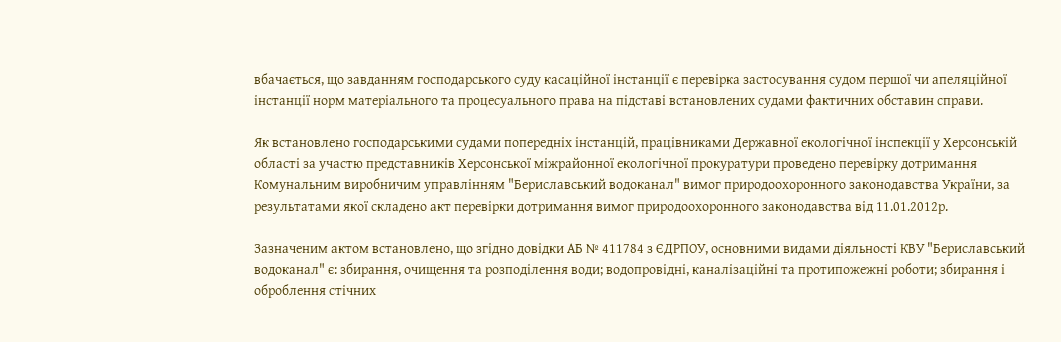вбачається, що завданням господарського суду касаційної інстанції є перевірка застосування судом першої чи апеляційної інстанції норм матеріального та процесуального права на підставі встановлених судами фактичних обставин справи.

Як встановлено господарськими судами попередніх інстанцій, працівниками Державної екологічної інспекції у Херсонській області за участю представників Херсонської міжрайонної екологічної прокуратури проведено перевірку дотримання Комунальним виробничим управлінням "Бериславський водоканал" вимог природоохоронного законодавства України, за результатами якої складено акт перевірки дотримання вимог природоохоронного законодавства від 11.01.2012р.

Зазначеним актом встановлено, що згідно довідки АБ № 411784 з ЄДРПОУ, основними видами діяльності КВУ "Бериславський водоканал" є: збирання, очищення та розподілення води; водопровідні, каналізаційні та протипожежні роботи; збирання і оброблення стічних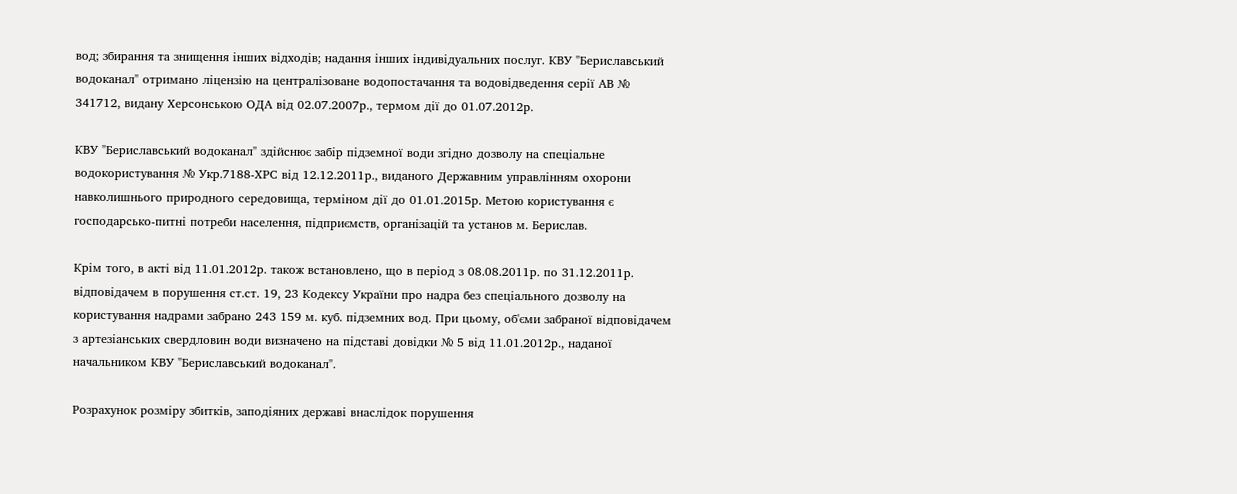вод; збирання та знищення інших відходів; надання інших індивідуальних послуг. КВУ "Бериславський водоканал" отримано ліцензію на централізоване водопостачання та водовідведення серії АВ № 341712, видану Херсонською ОДА від 02.07.2007р., термом дії до 01.07.2012р.

КВУ "Бериславський водоканал" здійснює забір підземної води згідно дозволу на спеціальне водокористування № Укр.7188-ХРС від 12.12.2011р., виданого Державним управлінням охорони навколишнього природного середовища, терміном дії до 01.01.2015р. Метою користування є господарсько-питні потреби населення, підприємств, організацій та установ м. Берислав.

Крім того, в акті від 11.01.2012р. також встановлено, що в період з 08.08.2011р. по 31.12.2011р. відповідачем в порушення ст.ст. 19, 23 Кодексу України про надра без спеціального дозволу на користування надрами забрано 243 159 м. куб. підземних вод. При цьому, об'єми забраної відповідачем з артезіанських свердловин води визначено на підставі довідки № 5 від 11.01.2012р., наданої начальником КВУ "Бериславський водоканал".

Розрахунок розміру збитків, заподіяних державі внаслідок порушення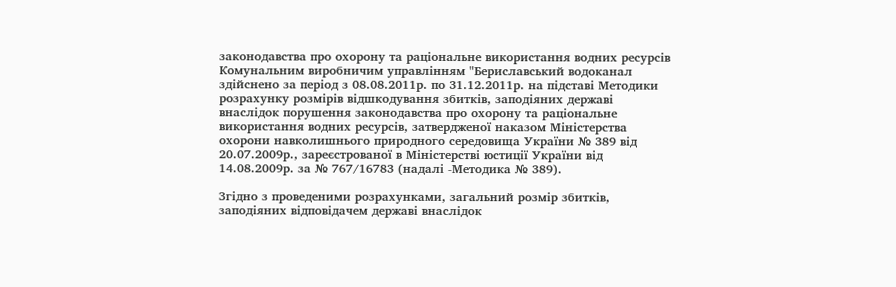законодавства про охорону та раціональне використання водних ресурсів Комунальним виробничим управлінням "Бериславський водоканал здійснено за період з 08.08.2011р. по 31.12.2011р. на підставі Методики розрахунку розмірів відшкодування збитків, заподіяних державі внаслідок порушення законодавства про охорону та раціональне використання водних ресурсів, затвердженої наказом Міністерства охорони навколишнього природного середовища України № 389 від 20.07.2009р., зареєстрованої в Міністерстві юстиції України від 14.08.2009р. за № 767/16783 (надалі -Методика № 389).

Згідно з проведеними розрахунками, загальний розмір збитків, заподіяних відповідачем державі внаслідок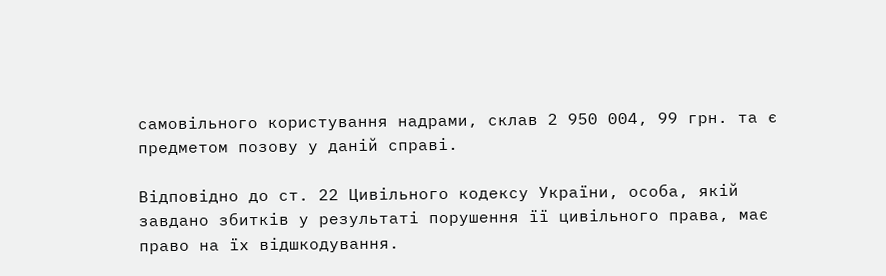самовільного користування надрами, склав 2 950 004, 99 грн. та є предметом позову у даній справі.

Відповідно до ст. 22 Цивільного кодексу України, особа, якій завдано збитків у результаті порушення її цивільного права, має право на їх відшкодування.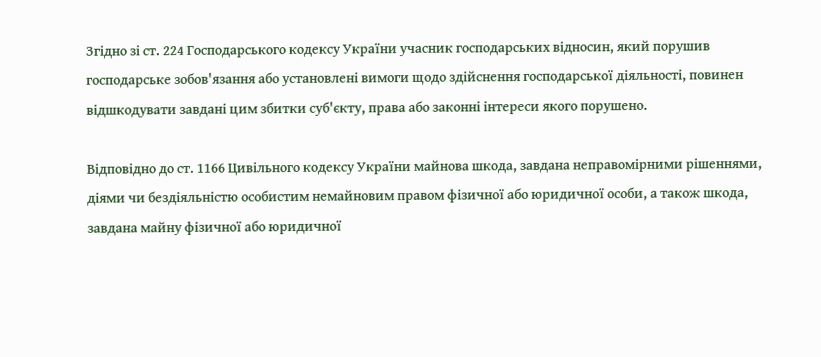Згідно зі ст. 224 Господарського кодексу України учасник господарських відносин, який порушив господарське зобов'язання або установлені вимоги щодо здійснення господарської діяльності, повинен відшкодувати завдані цим збитки суб'єкту, права або законні інтереси якого порушено.

Відповідно до ст. 1166 Цивільного кодексу України майнова шкода, завдана неправомірними рішеннями, діями чи бездіяльністю особистим немайновим правом фізичної або юридичної особи, а також шкода, завдана майну фізичної або юридичної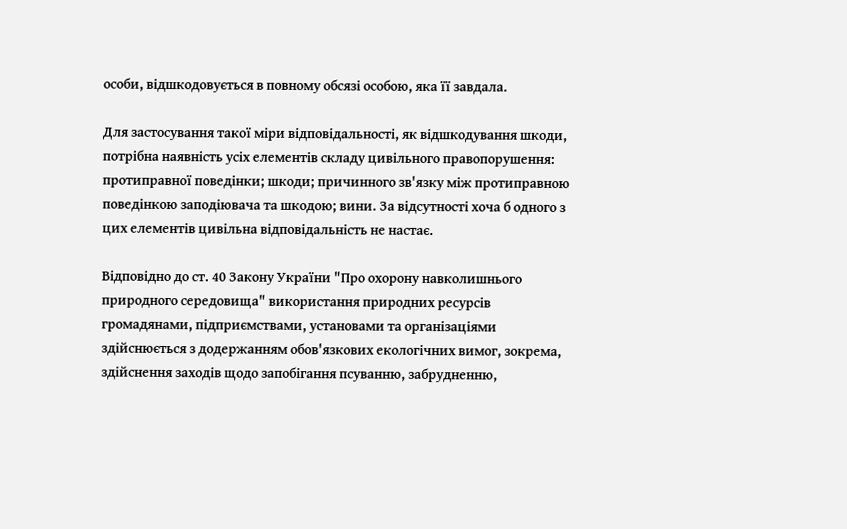особи, відшкодовується в повному обсязі особою, яка її завдала.

Для застосування такої міри відповідальності, як відшкодування шкоди, потрібна наявність усіх елементів складу цивільного правопорушення: протиправної поведінки; шкоди; причинного зв'язку між протиправною поведінкою заподіювача та шкодою; вини. За відсутності хоча б одного з цих елементів цивільна відповідальність не настає.

Відповідно до ст. 40 Закону України "Про охорону навколишнього природного середовища" використання природних ресурсів громадянами, підприємствами, установами та організаціями здійснюється з додержанням обов'язкових екологічних вимог, зокрема, здійснення заходів щодо запобігання псуванню, забрудненню,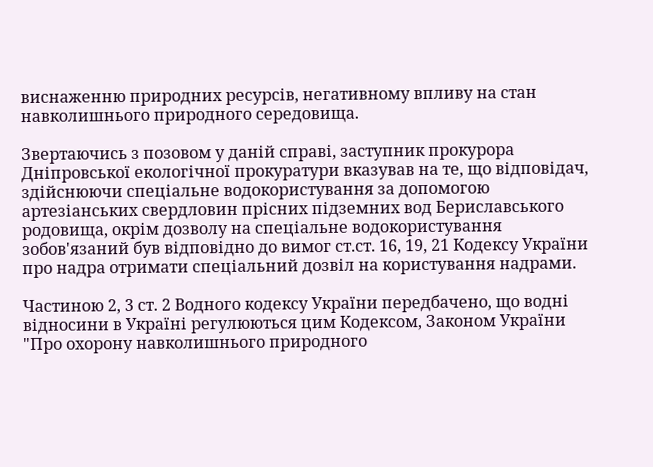виснаженню природних ресурсів, негативному впливу на стан навколишнього природного середовища.

Звертаючись з позовом у даній справі, заступник прокурора Дніпровської екологічної прокуратури вказував на те, що відповідач, здійснюючи спеціальне водокористування за допомогою артезіанських свердловин прісних підземних вод Бериславського родовища, окрім дозволу на спеціальне водокористування зобов'язаний був відповідно до вимог ст.ст. 16, 19, 21 Кодексу України про надра отримати спеціальний дозвіл на користування надрами.

Частиною 2, 3 ст. 2 Водного кодексу України передбачено, що водні відносини в Україні регулюються цим Кодексом, Законом України "Про охорону навколишнього природного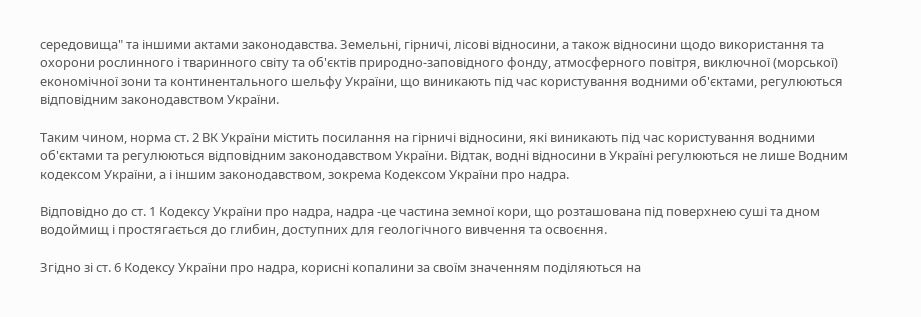середовища" та іншими актами законодавства. Земельні, гірничі, лісові відносини, а також відносини щодо використання та охорони рослинного і тваринного світу та об'єктів природно-заповідного фонду, атмосферного повітря, виключної (морської) економічної зони та континентального шельфу України, що виникають під час користування водними об'єктами, регулюються відповідним законодавством України.

Таким чином, норма ст. 2 ВК України містить посилання на гірничі відносини, які виникають під час користування водними об'єктами та регулюються відповідним законодавством України. Відтак, водні відносини в Україні регулюються не лише Водним кодексом України, а і іншим законодавством, зокрема Кодексом України про надра.

Відповідно до ст. 1 Кодексу України про надра, надра -це частина земної кори, що розташована під поверхнею суші та дном водоймищ і простягається до глибин, доступних для геологічного вивчення та освоєння.

Згідно зі ст. 6 Кодексу України про надра, корисні копалини за своїм значенням поділяються на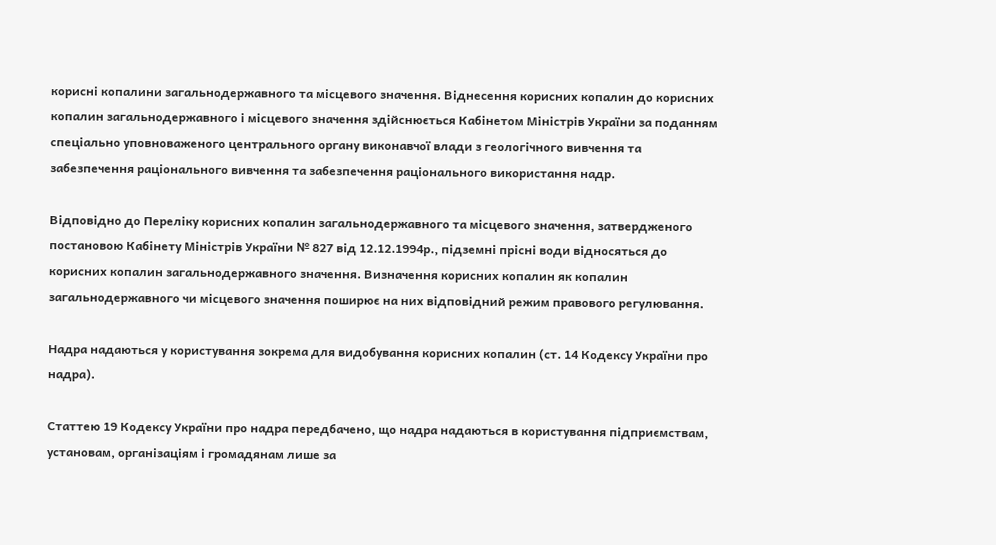корисні копалини загальнодержавного та місцевого значення. Віднесення корисних копалин до корисних копалин загальнодержавного і місцевого значення здійснюється Кабінетом Міністрів України за поданням спеціально уповноваженого центрального органу виконавчої влади з геологічного вивчення та забезпечення раціонального вивчення та забезпечення раціонального використання надр.

Відповідно до Переліку корисних копалин загальнодержавного та місцевого значення, затвердженого постановою Кабінету Міністрів України № 827 від 12.12.1994р., підземні прісні води відносяться до корисних копалин загальнодержавного значення. Визначення корисних копалин як копалин загальнодержавного чи місцевого значення поширює на них відповідний режим правового регулювання.

Надра надаються у користування зокрема для видобування корисних копалин (ст. 14 Кодексу України про надра).

Статтею 19 Кодексу України про надра передбачено, що надра надаються в користування підприємствам, установам, організаціям і громадянам лише за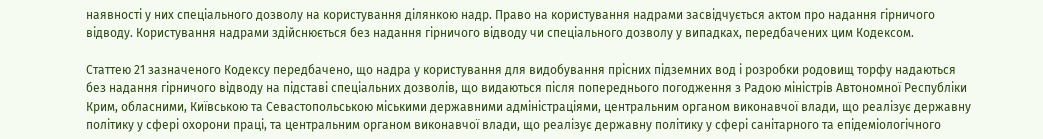наявності у них спеціального дозволу на користування ділянкою надр. Право на користування надрами засвідчується актом про надання гірничого відводу. Користування надрами здійснюється без надання гірничого відводу чи спеціального дозволу у випадках, передбачених цим Кодексом.

Статтею 21 зазначеного Кодексу передбачено, що надра у користування для видобування прісних підземних вод і розробки родовищ торфу надаються без надання гірничого відводу на підставі спеціальних дозволів, що видаються після попереднього погодження з Радою міністрів Автономної Республіки Крим, обласними, Київською та Севастопольською міськими державними адміністраціями, центральним органом виконавчої влади, що реалізує державну політику у сфері охорони праці, та центральним органом виконавчої влади, що реалізує державну політику у сфері санітарного та епідеміологічного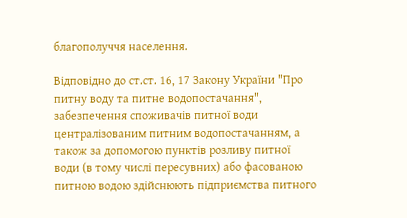благополуччя населення.

Відповідно до ст.ст. 16, 17 Закону України "Про питну воду та питне водопостачання", забезпечення споживачів питної води централізованим питним водопостачанням, а також за допомогою пунктів розливу питної води (в тому числі пересувних) або фасованою питною водою здійснюють підприємства питного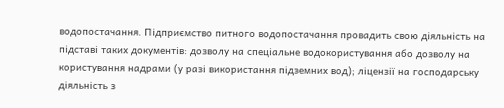водопостачання. Підприємство питного водопостачання провадить свою діяльність на підставі таких документів: дозволу на спеціальне водокористування або дозволу на користування надрами (у разі використання підземних вод); ліцензії на господарську діяльність з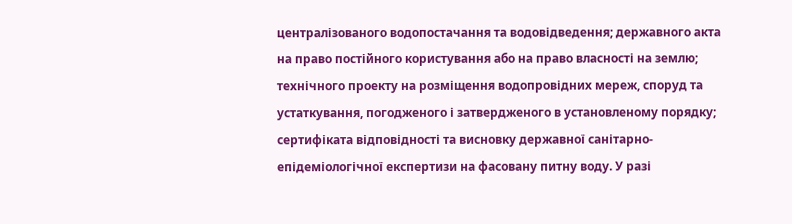централізованого водопостачання та водовідведення; державного акта на право постійного користування або на право власності на землю; технічного проекту на розміщення водопровідних мереж, споруд та устаткування, погодженого і затвердженого в установленому порядку; сертифіката відповідності та висновку державної санітарно-епідеміологічної експертизи на фасовану питну воду. У разі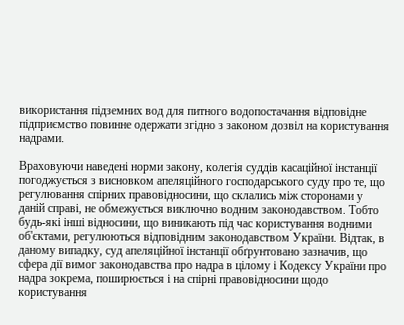використання підземних вод для питного водопостачання відповідне підприємство повинне одержати згідно з законом дозвіл на користування надрами.

Враховуючи наведені норми закону, колегія суддів касаційної інстанції погоджується з висновком апеляційного господарського суду про те, що регулювання спірних правовідносини, що склались між сторонами у даній справі, не обмежується виключно водним законодавством. Тобто будь-які інші відносини, що виникають під час користування водними об'єктами, регулюються відповідним законодавством України. Відтак, в даному випадку, суд апеляційної інстанції обґрунтовано зазначив, що сфера дії вимог законодавства про надра в цілому і Кодексу України про надра зокрема, поширюється і на спірні правовідносини щодо користування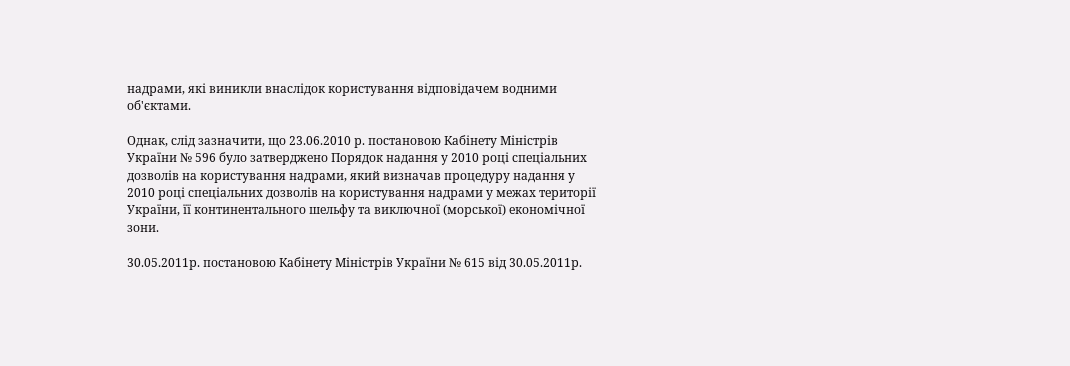надрами, які виникли внаслідок користування відповідачем водними об'єктами.

Однак, слід зазначити, що 23.06.2010 р. постановою Кабінету Міністрів України № 596 було затверджено Порядок надання у 2010 році спеціальних дозволів на користування надрами, який визначав процедуру надання у 2010 році спеціальних дозволів на користування надрами у межах території України, її континентального шельфу та виключної (морської) економічної зони.

30.05.2011р. постановою Кабінету Міністрів України № 615 від 30.05.2011р.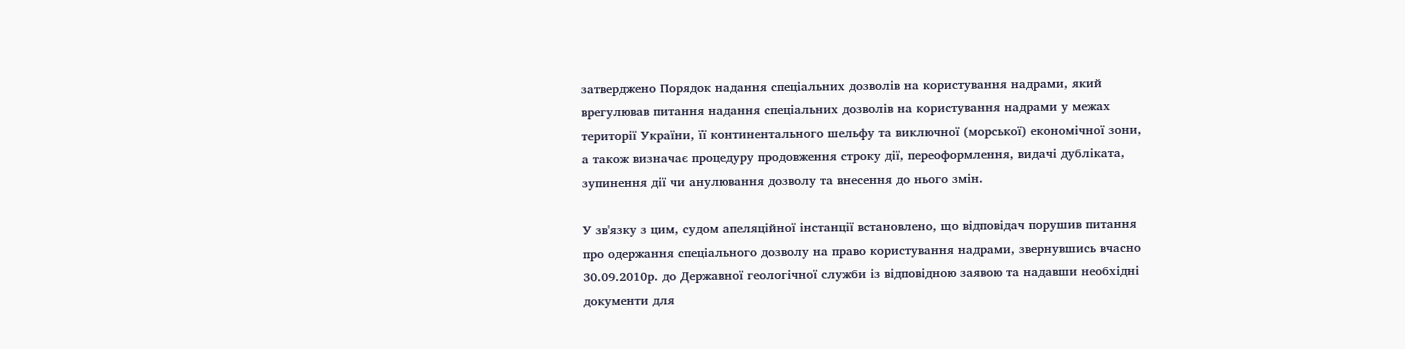затверджено Порядок надання спеціальних дозволів на користування надрами, який врегулював питання надання спеціальних дозволів на користування надрами у межах території України, її континентального шельфу та виключної (морської) економічної зони, а також визначає процедуру продовження строку дії, переоформлення, видачі дубліката, зупинення дії чи анулювання дозволу та внесення до нього змін.

У зв'язку з цим, судом апеляційної інстанції встановлено, що відповідач порушив питання про одержання спеціального дозволу на право користування надрами, звернувшись вчасно 30.09.2010р. до Державної геологічної служби із відповідною заявою та надавши необхідні документи для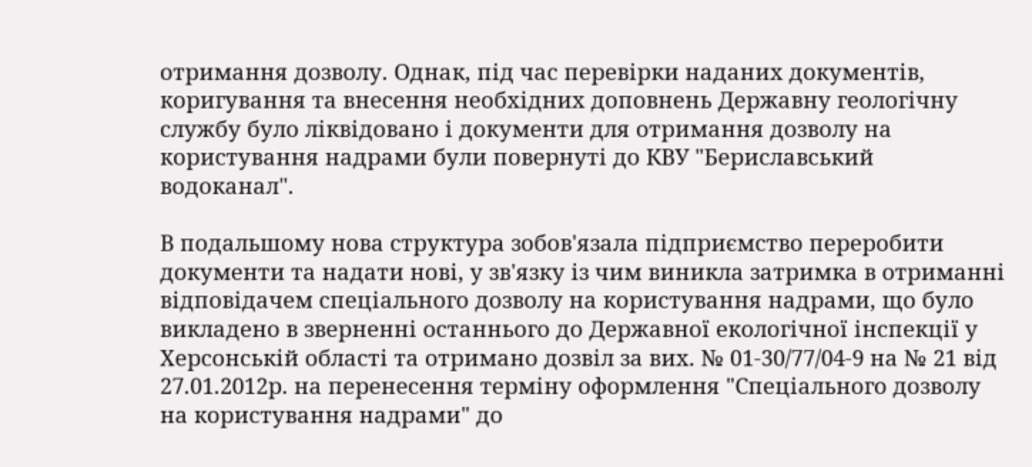отримання дозволу. Однак, під час перевірки наданих документів, коригування та внесення необхідних доповнень Державну геологічну службу було ліквідовано і документи для отримання дозволу на користування надрами були повернуті до КВУ "Бериславський водоканал".

В подальшому нова структура зобов'язала підприємство переробити документи та надати нові, у зв'язку із чим виникла затримка в отриманні відповідачем спеціального дозволу на користування надрами, що було викладено в зверненні останнього до Державної екологічної інспекції у Херсонській області та отримано дозвіл за вих. № 01-30/77/04-9 на № 21 від 27.01.2012р. на перенесення терміну оформлення "Спеціального дозволу на користування надрами" до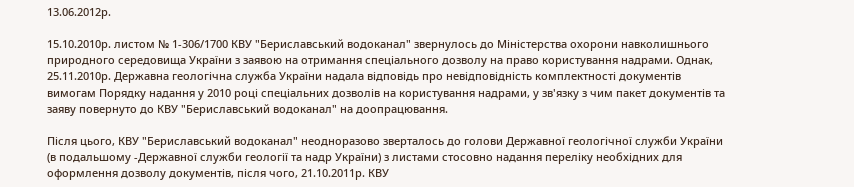13.06.2012р.

15.10.2010р. листом № 1-306/1700 КВУ "Бериславський водоканал" звернулось до Міністерства охорони навколишнього природного середовища України з заявою на отримання спеціального дозволу на право користування надрами. Однак, 25.11.2010р. Державна геологічна служба України надала відповідь про невідповідність комплектності документів вимогам Порядку надання у 2010 році спеціальних дозволів на користування надрами, у зв'язку з чим пакет документів та заяву повернуто до КВУ "Бериславський водоканал" на доопрацювання.

Після цього, КВУ "Бериславський водоканал" неодноразово зверталось до голови Державної геологічної служби України (в подальшому -Державної служби геології та надр України) з листами стосовно надання переліку необхідних для оформлення дозволу документів, після чого, 21.10.2011р. КВУ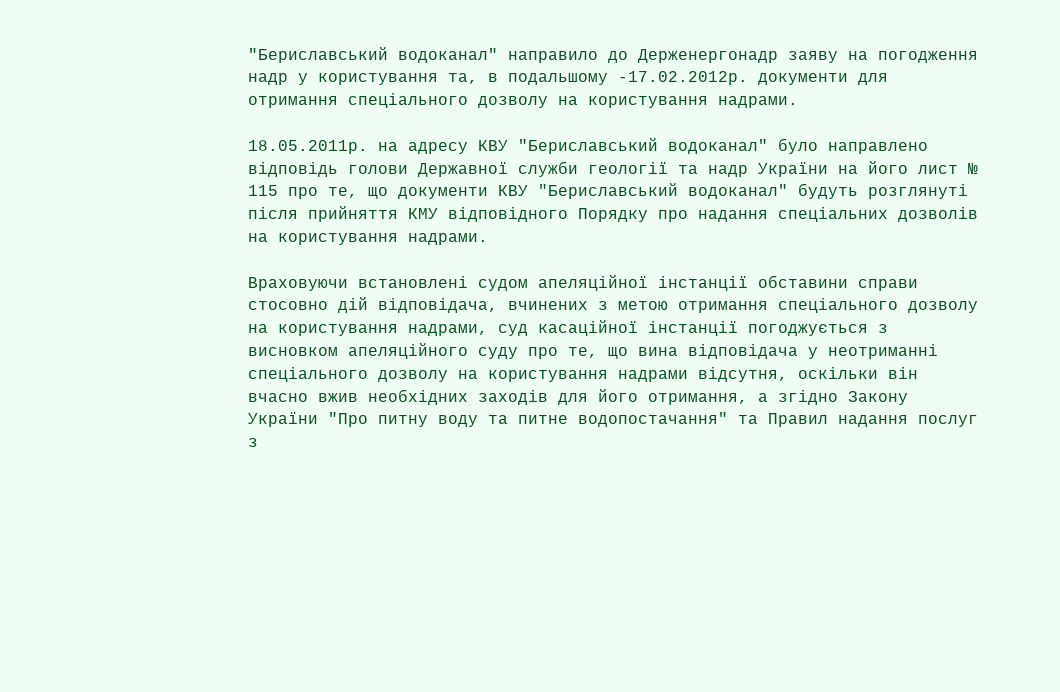"Бериславський водоканал" направило до Держенергонадр заяву на погодження надр у користування та, в подальшому -17.02.2012р. документи для отримання спеціального дозволу на користування надрами.

18.05.2011р. на адресу КВУ "Бериславський водоканал" було направлено відповідь голови Державної служби геології та надр України на його лист № 115 про те, що документи КВУ "Бериславський водоканал" будуть розглянуті після прийняття КМУ відповідного Порядку про надання спеціальних дозволів на користування надрами.

Враховуючи встановлені судом апеляційної інстанції обставини справи стосовно дій відповідача, вчинених з метою отримання спеціального дозволу на користування надрами, суд касаційної інстанції погоджується з висновком апеляційного суду про те, що вина відповідача у неотриманні спеціального дозволу на користування надрами відсутня, оскільки він вчасно вжив необхідних заходів для його отримання, а згідно Закону України "Про питну воду та питне водопостачання" та Правил надання послуг з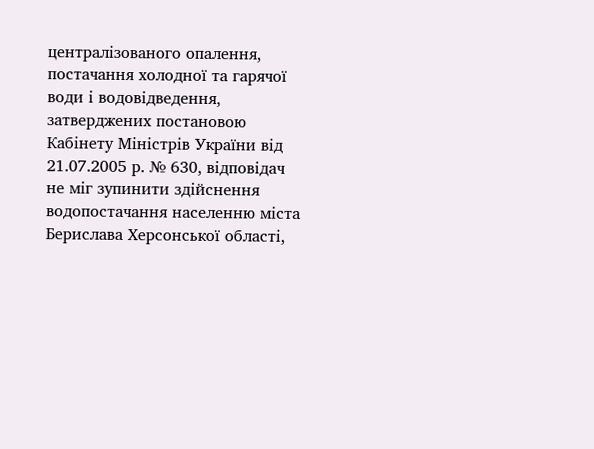централізованого опалення, постачання холодної та гарячої води і водовідведення, затверджених постановою Кабінету Міністрів України від 21.07.2005 р. № 630, відповідач не міг зупинити здійснення водопостачання населенню міста Берислава Херсонської області,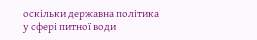оскільки державна політика у сфері питної води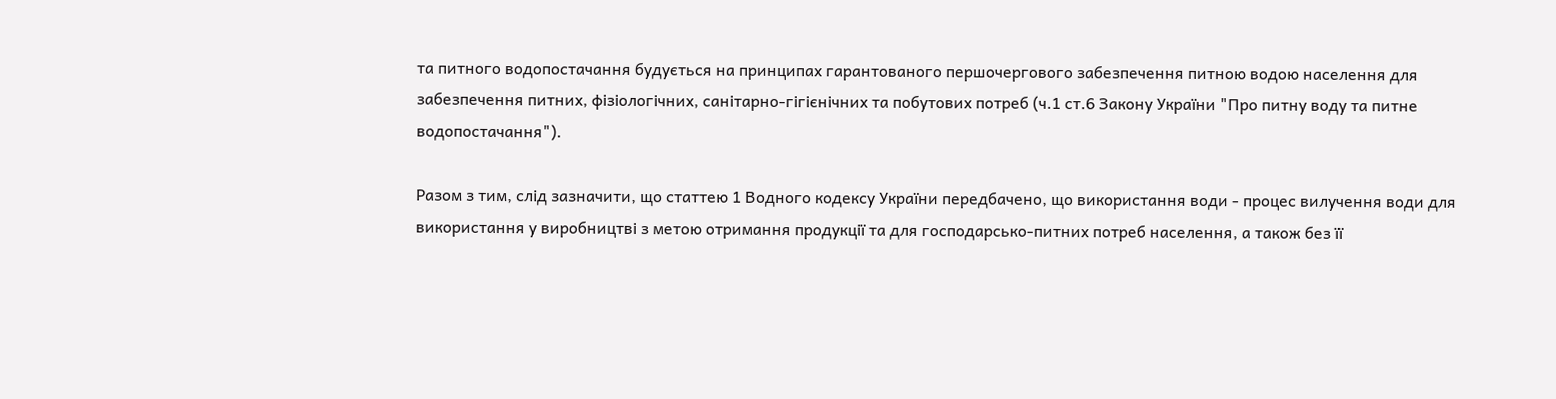та питного водопостачання будується на принципах гарантованого першочергового забезпечення питною водою населення для забезпечення питних, фізіологічних, санітарно-гігієнічних та побутових потреб (ч.1 ст.6 Закону України "Про питну воду та питне водопостачання").

Разом з тим, слід зазначити, що статтею 1 Водного кодексу України передбачено, що використання води - процес вилучення води для використання у виробництві з метою отримання продукції та для господарсько-питних потреб населення, а також без її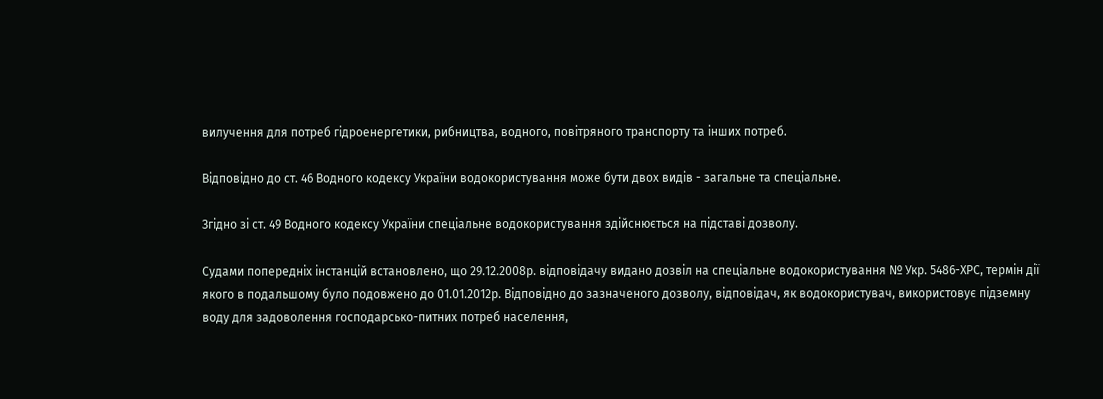вилучення для потреб гідроенергетики, рибництва, водного, повітряного транспорту та інших потреб.

Відповідно до ст. 46 Водного кодексу України водокористування може бути двох видів - загальне та спеціальне.

Згідно зі ст. 49 Водного кодексу України спеціальне водокористування здійснюється на підставі дозволу.

Судами попередніх інстанцій встановлено, що 29.12.2008р. відповідачу видано дозвіл на спеціальне водокористування № Укр. 5486-ХРС, термін дії якого в подальшому було подовжено до 01.01.2012р. Відповідно до зазначеного дозволу, відповідач, як водокористувач, використовує підземну воду для задоволення господарсько-питних потреб населення,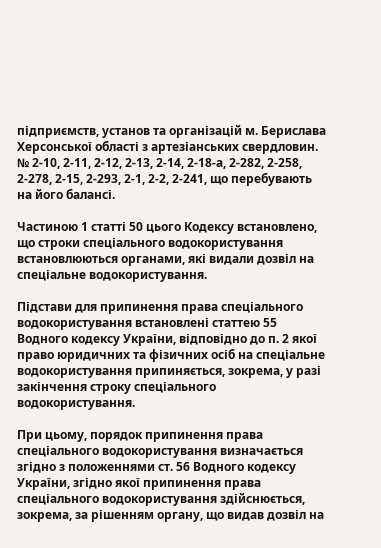підприємств, установ та організацій м. Берислава Херсонської області з артезіанських свердловин. № 2-10, 2-11, 2-12, 2-13, 2-14, 2-18-а, 2-282, 2-258, 2-278, 2-15, 2-293, 2-1, 2-2, 2-241, що перебувають на його балансі.

Частиною 1 статті 50 цього Кодексу встановлено, що строки спеціального водокористування встановлюються органами, які видали дозвіл на спеціальне водокористування.

Підстави для припинення права спеціального водокористування встановлені статтею 55 Водного кодексу України, відповідно до п. 2 якої право юридичних та фізичних осіб на спеціальне водокористування припиняється, зокрема, у разі закінчення строку спеціального водокористування.

При цьому, порядок припинення права спеціального водокористування визначається згідно з положеннями ст. 56 Водного кодексу України, згідно якої припинення права спеціального водокористування здійснюється, зокрема, за рішенням органу, що видав дозвіл на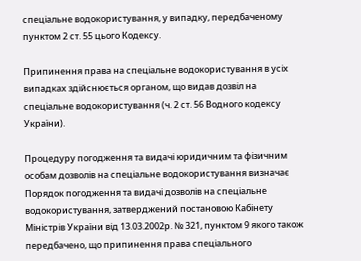спеціальне водокористування, у випадку, передбаченому пунктом 2 ст. 55 цього Кодексу.

Припинення права на спеціальне водокористування в усіх випадках здійснюється органом, що видав дозвіл на спеціальне водокористування (ч. 2 ст. 56 Водного кодексу України).

Процедуру погодження та видачі юридичним та фізичним особам дозволів на спеціальне водокористування визначає Порядок погодження та видачі дозволів на спеціальне водокористування, затверджений постановою Кабінету Міністрів України від 13.03.2002р. № 321, пунктом 9 якого також передбачено, що припинення права спеціального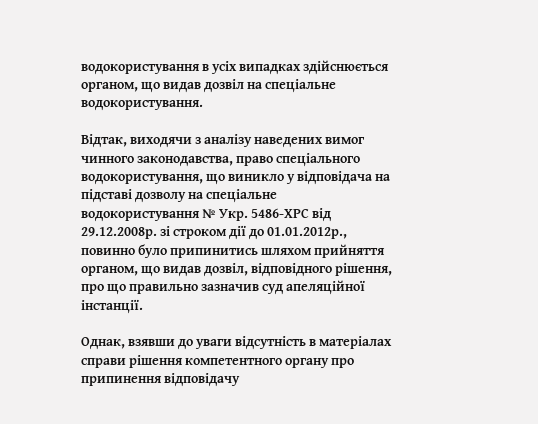водокористування в усіх випадках здійснюється органом, що видав дозвіл на спеціальне водокористування.

Відтак, виходячи з аналізу наведених вимог чинного законодавства, право спеціального водокористування, що виникло у відповідача на підставі дозволу на спеціальне водокористування № Укр. 5486-ХРС від 29.12.2008р. зі строком дії до 01.01.2012р., повинно було припинитись шляхом прийняття органом, що видав дозвіл, відповідного рішення, про що правильно зазначив суд апеляційної інстанції.

Однак, взявши до уваги відсутність в матеріалах справи рішення компетентного органу про припинення відповідачу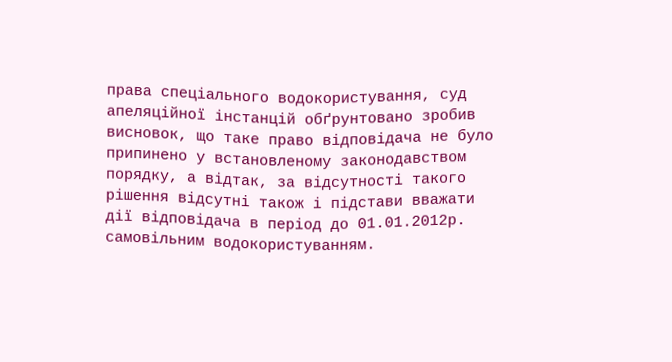права спеціального водокористування, суд апеляційної інстанцій обґрунтовано зробив висновок, що таке право відповідача не було припинено у встановленому законодавством порядку, а відтак, за відсутності такого рішення відсутні також і підстави вважати дії відповідача в період до 01.01.2012р. самовільним водокористуванням.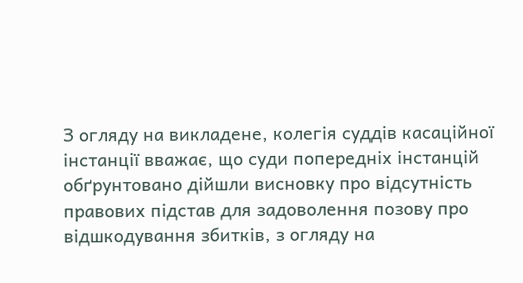З огляду на викладене, колегія суддів касаційної інстанції вважає, що суди попередніх інстанцій обґрунтовано дійшли висновку про відсутність правових підстав для задоволення позову про відшкодування збитків, з огляду на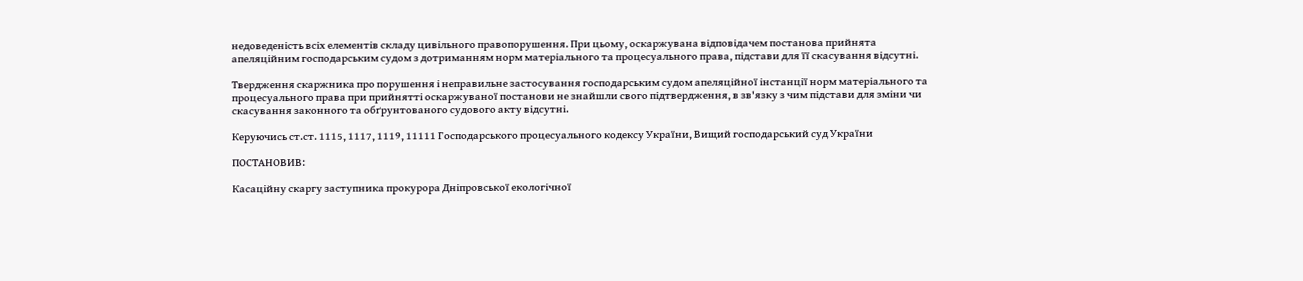недоведеність всіх елементів складу цивільного правопорушення. При цьому, оскаржувана відповідачем постанова прийнята апеляційним господарським судом з дотриманням норм матеріального та процесуального права, підстави для її скасування відсутні.

Твердження скаржника про порушення і неправильне застосування господарським судом апеляційної інстанції норм матеріального та процесуального права при прийнятті оскаржуваної постанови не знайшли свого підтвердження, в зв'язку з чим підстави для зміни чи скасування законного та обґрунтованого судового акту відсутні.

Керуючись ст.ст. 1115, 1117, 1119, 11111 Господарського процесуального кодексу України, Вищий господарський суд України

ПОСТАНОВИВ:

Касаційну скаргу заступника прокурора Дніпровської екологічної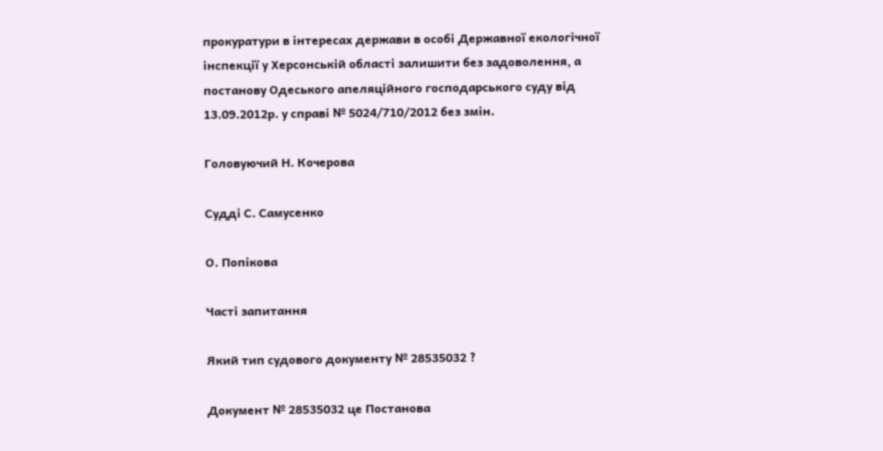прокуратури в інтересах держави в особі Державної екологічної інспекції у Херсонській області залишити без задоволення, а постанову Одеського апеляційного господарського суду від 13.09.2012р. у справі № 5024/710/2012 без змін.

Головуючий Н. Кочерова

Судді С. Самусенко

О. Попікова

Часті запитання

Який тип судового документу № 28535032 ?

Документ № 28535032 це Постанова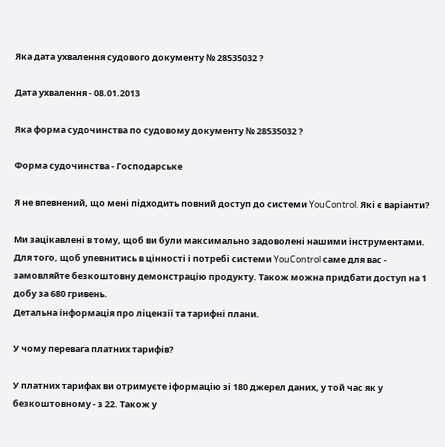Яка дата ухвалення судового документу № 28535032 ?

Дата ухвалення - 08.01.2013

Яка форма судочинства по судовому документу № 28535032 ?

Форма судочинства - Господарське

Я не впевнений, що мені підходить повний доступ до системи YouControl. Які є варіанти?

Ми зацікавлені в тому, щоб ви були максимально задоволені нашими інструментами. Для того, щоб упевнитись в цінності і потребі системи YouControl саме для вас - замовляйте безкоштовну демонстрацію продукту. Також можна придбати доступ на 1 добу за 680 гривень.
Детальна інформація про ліцензії та тарифні плани.

У чому перевага платних тарифів?

У платних тарифах ви отримуєте іформацію зі 180 джерел даних, у той час як у безкоштовному - з 22. Також у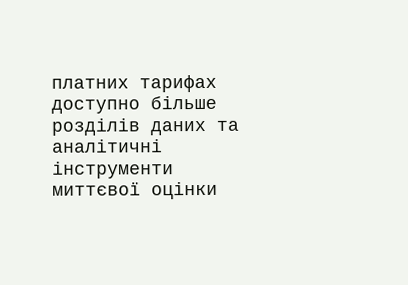платних тарифах доступно більше розділів даних та аналітичні інструменти миттєвої оцінки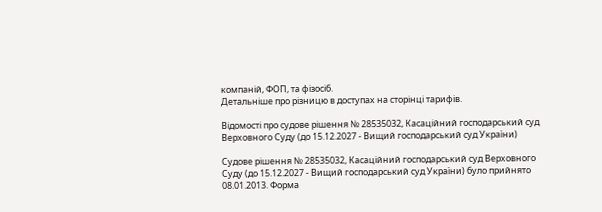компаній, ФОП, та фізосіб.
Детальніше про різницю в доступах на сторінці тарифів.

Відомості про судове рішення № 28535032, Касаційний господарський суд Верховного Суду (до 15.12.2027 - Вищий господарський суд України)

Судове рішення № 28535032, Касаційний господарський суд Верховного Суду (до 15.12.2027 - Вищий господарський суд України) було прийнято 08.01.2013. Форма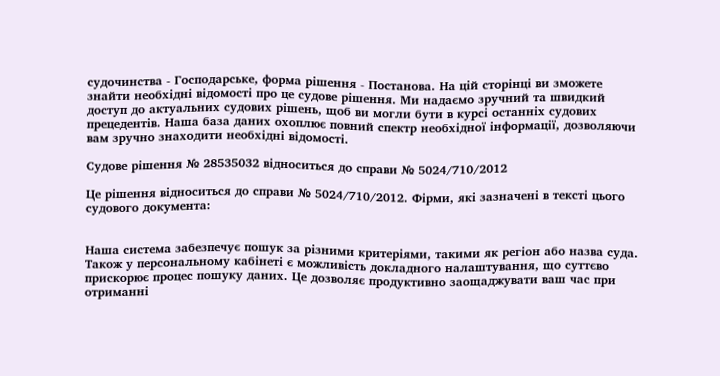судочинства - Господарське, форма рішення - Постанова. На цій сторінці ви зможете знайти необхідні відомості про це судове рішення. Ми надаємо зручний та швидкий доступ до актуальних судових рішень, щоб ви могли бути в курсі останніх судових прецедентів. Наша база даних охоплює повний спектр необхідної інформації, дозволяючи вам зручно знаходити необхідні відомості.

Судове рішення № 28535032 відноситься до справи № 5024/710/2012

Це рішення відноситься до справи № 5024/710/2012. Фірми, які зазначені в тексті цього судового документа:


Наша система забезпечує пошук за різними критеріями, такими як регіон або назва суда. Також у персональному кабінеті є можливість докладного налаштування, що суттєво прискорює процес пошуку даних. Це дозволяє продуктивно заощаджувати ваш час при отриманні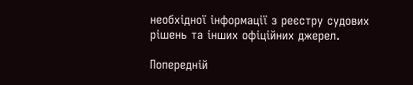необхідної інформації з реєстру судових рішень та інших офіційних джерел.

Попередній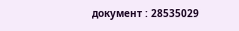документ : 28535029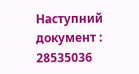Наступний документ : 28535036